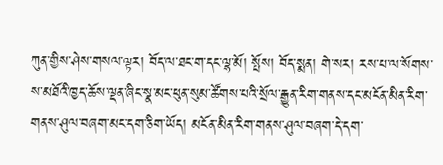ཀུན་གྱིས་ཤེས་གསལ་ལྟར། བོད་ལ་ཐང་ག་དང་ལྷ་མོ། སྤོས། བོད་སྨན། གེ་སར། རས་པ་ལ་སོགས་ས་མཐོའི་ཁྱད་ཆོས་ལྡན་ཞིང་སྣ་མང་ཕུན་སུམ་ཚོགས་པའི་སྲོལ་རྒྱུན་རིག་གནས་དང་མངོན་མིན་རིག་གནས་ཤུལ་བཞག་མང་དག་ཅིག་ཡོད། མངོན་མིན་རིག་གནས་ཤུལ་བཞག་དེ་དག་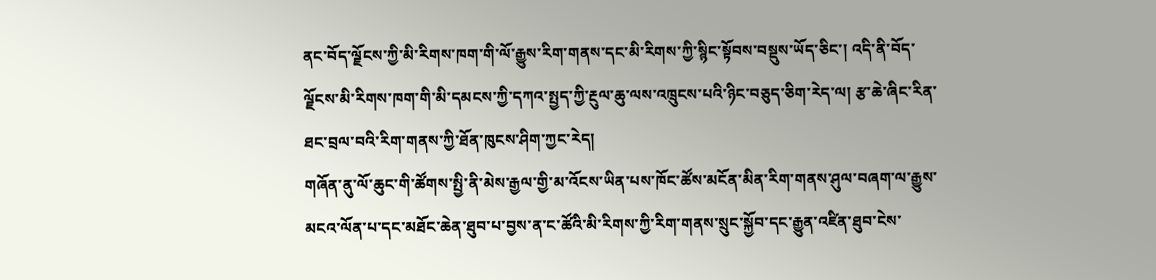ནང་བོད་ལྗོངས་ཀྱི་མི་རིགས་ཁག་གི་ལོ་རྒྱུས་རིག་གནས་དང་མི་རིགས་ཀྱི་སྙིང་སྟོབས་བསྡུས་ཡོད་ཅིང་། འདི་ནི་བོད་ལྗོངས་མི་རིགས་ཁག་གི་མི་དམངས་ཀྱི་དཀའ་སྤྱད་ཀྱི་རྔུལ་ཆུ་ལས་འཁྲུངས་པའི་ཉིང་བཅུད་ཅིག་རེད་ལ། རྩ་ཆེ་ཞིང་རིན་ཐང་བྲལ་བའི་རིག་གནས་ཀྱི་ཐོན་ཁུངས་ཤིག་ཀྱང་རེད།
གཞོན་ནུ་ལོ་ཆུང་གི་ཚོགས་སྤྱི་ནི་མེས་རྒྱལ་གྱི་མ་འོངས་ཡིན་པས་ཁོང་ཚོས་མངོན་མིན་རིག་གནས་ཤུལ་བཞག་ལ་རྒྱུས་མངའ་ལོན་པ་དང་མཐོང་ཆེན་ཐུབ་པ་བྱས་ན་ང་ཚོའི་མི་རིགས་ཀྱི་རིག་གནས་སྲུང་སྐྱོབ་དང་རྒྱུན་འཛིན་ཐུབ་ངེས་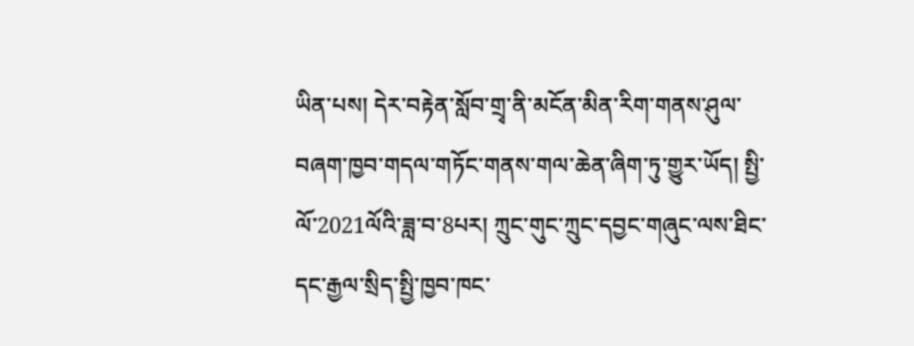ཡིན་པས། དེར་བརྟེན་སློབ་གྲྭ་ནི་མངོན་མིན་རིག་གནས་ཤུལ་བཞག་ཁྱབ་གདལ་གཏོང་གནས་གལ་ཆེན་ཞིག་ཏུ་གྱུར་ཡོད། སྤྱི་ལོ་2021ལོའི་ཟླ་བ་8པར། ཀྲུང་གུང་ཀྲུང་དབྱང་གཞུང་ལས་ཐིང་དང་རྒྱལ་སྲིད་སྤྱི་ཁྱབ་ཁང་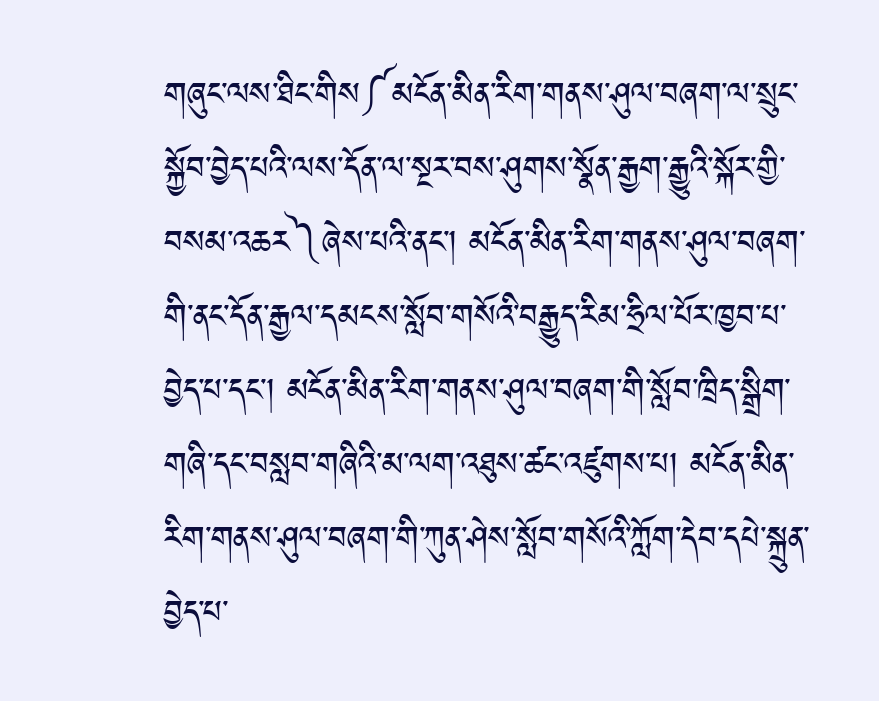གཞུང་ལས་ཐིང་གིས༼མངོན་མིན་རིག་གནས་ཤུལ་བཞག་ལ་སྲུང་སྐྱོབ་བྱེད་པའི་ལས་དོན་ལ་སྔར་བས་ཤུགས་སྣོན་རྒྱག་རྒྱུའི་སྐོར་གྱི་བསམ་འཆར༽ཞེས་པའི་ནང་། མངོན་མིན་རིག་གནས་ཤུལ་བཞག་གི་ནང་དོན་རྒྱལ་དམངས་སློབ་གསོའི་བརྒྱུད་རིམ་ཧྲིལ་པོར་ཁྱབ་པ་བྱེད་པ་དང་། མངོན་མིན་རིག་གནས་ཤུལ་བཞག་གི་སློབ་ཁྲིད་སྒྲིག་གཞི་དང་བསླབ་གཞིའི་མ་ལག་འཐུས་ཚང་འཛུགས་པ། མངོན་མིན་རིག་གནས་ཤུལ་བཞག་གི་ཀུན་ཤེས་སློབ་གསོའི་ཀློག་དེབ་དཔེ་སྐྲུན་བྱེད་པ་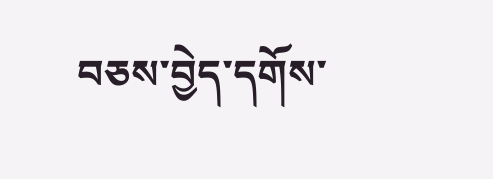བཅས་བྱེད་དགོས་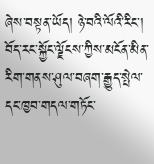ཞེས་བསྟན་ཡོད། ཉེ་བའི་ལོའི་རིང་། བོད་རང་སྐྱོང་ལྗོངས་ཀྱིས་མངོན་མིན་རིག་གནས་ཤུལ་བཞག་རྒྱུད་སྤེལ་དང་ཁྱབ་གདལ་གཏོང་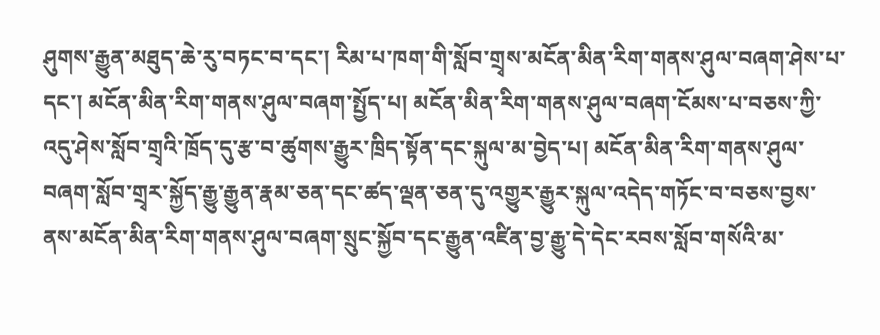ཤུགས་རྒྱུན་མཐུད་ཆེ་རུ་བཏང་བ་དང་། རིམ་པ་ཁག་གི་སློབ་གྲྭས་མངོན་མིན་རིག་གནས་ཤུལ་བཞག་ཤེས་པ་དང་། མངོན་མིན་རིག་གནས་ཤུལ་བཞག་སྤྱོད་པ། མངོན་མིན་རིག་གནས་ཤུལ་བཞག་ངོམས་པ་བཅས་ཀྱི་འདུ་ཤེས་སློབ་གྲྭའི་ཁྲོད་དུ་རྩ་བ་ཚུགས་རྒྱུར་ཁྲིད་སྟོན་དང་སྐུལ་མ་བྱེད་པ། མངོན་མིན་རིག་གནས་ཤུལ་བཞག་སློབ་གྲྭར་སྐྱོད་རྒྱུ་རྒྱུན་རྣམ་ཅན་དང་ཚད་ལྡན་ཅན་དུ་འགྱུར་རྒྱུར་སྐུལ་འདེད་གཏོང་བ་བཅས་བྱས་ནས་མངོན་མིན་རིག་གནས་ཤུལ་བཞག་སྲུང་སྐྱོབ་དང་རྒྱུན་འཛིན་བྱ་རྒྱུ་དེ་དེང་རབས་སློབ་གསོའི་མ་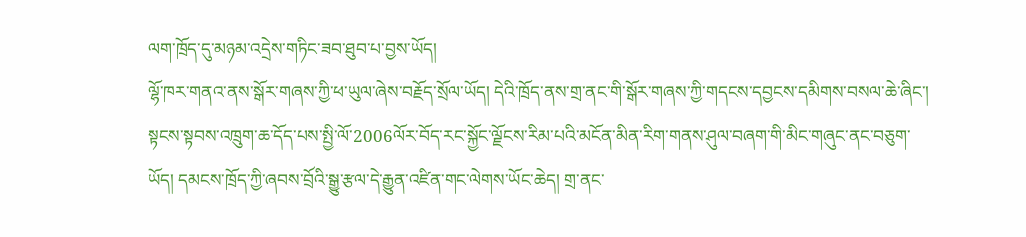ལག་ཁྲོད་དུ་མཉམ་འདྲེས་གཏིང་ཟབ་ཐུབ་པ་བྱས་ཡོད།
ལྷོ་ཁར་གནའ་ནས་སྒོར་གཞས་ཀྱི་ཕ་ཡུལ་ཞེས་བརྗོད་སྲོལ་ཡོད། དེའི་ཁྲོད་ནས་གྲ་ནང་གི་སྒོར་གཞས་ཀྱི་གདངས་དབྱངས་དམིགས་བསལ་ཆེ་ཞིང་། སྟངས་སྟབས་འཁྲུག་ཆ་དོད་པས་སྤྱི་ལོ་2006ལོར་བོད་རང་སྐྱོང་ལྗོངས་རིམ་པའི་མངོན་མིན་རིག་གནས་ཤུལ་བཞག་གི་མིང་གཞུང་ནང་བཅུག་ཡོད། དམངས་ཁྲོད་ཀྱི་ཞབས་བྲོའི་སྒྱུ་རྩལ་དེ་རྒྱུན་འཛིན་གང་ལེགས་ཡོང་ཆེད། གྲ་ནང་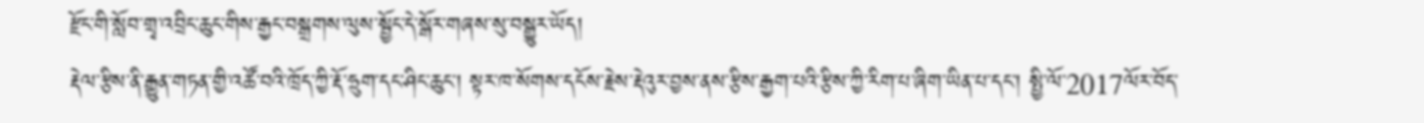རྫོང་གི་སློབ་གྲྭ་འབྲིང་ཆུང་གིས་རྒྱང་བསྒྲགས་ལུས་སྦྱོང་དེ་སྒོར་གཞས་སུ་བསྒྱུར་ཡོད།
རྡེལ་རྩིས་ནི་རྒྱུན་གཏན་གྱི་འཚོ་བའི་ཁྲོད་ཀྱི་རྡོ་ཧྲུག་དང་ཤིང་ཆུང་། སྟར་ཁ་སོགས་དངོས་རྗེས་རྡེའུར་བྱས་ནས་རྩིས་རྒྱག་པའི་རྩིས་ཀྱི་རིག་པ་ཞིག་ཡིན་པ་དང་། སྤྱི་ལོ་2017ལོར་བོད་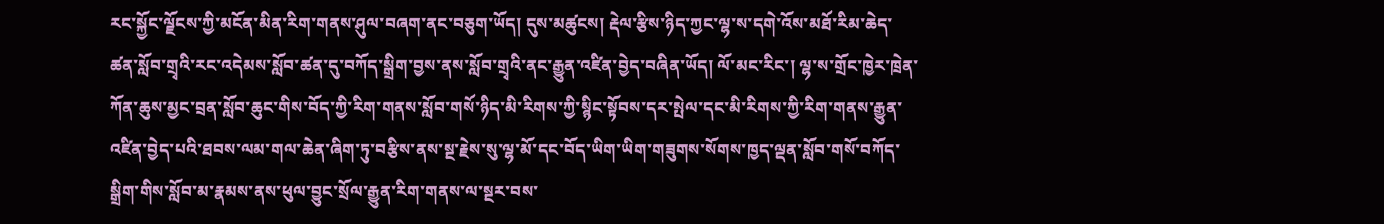རང་སྐྱོང་ལྗོངས་ཀྱི་མངོན་མིན་རིག་གནས་ཤུལ་བཞག་ནང་བཅུག་ཡོད། དུས་མཚུངས། རྡེལ་རྩིས་ཉིད་ཀྱང་ལྷ་ས་དགེ་འོས་མཐོ་རིམ་ཆེད་ཚན་སློབ་གྲྭའི་རང་འདེམས་སློབ་ཚན་དུ་བཀོད་སྒྲིག་བྱས་ནས་སློབ་གྲྭའི་ནང་རྒྱུན་འཛིན་བྱེད་བཞིན་ཡོད། ལོ་མང་རིང་། ལྷ་ས་གྲོང་ཁྱེར་ཁྲེན་ཀོན་ཆུས་མྱང་བྲན་སློབ་ཆུང་གིས་བོད་ཀྱི་རིག་གནས་སློབ་གསོ་ཉིད་མི་རིགས་ཀྱི་སྙིང་སྟོབས་དར་སྤེལ་དང་མི་རིགས་ཀྱི་རིག་གནས་རྒྱུན་འཛིན་བྱེད་པའི་ཐབས་ལམ་གལ་ཆེན་ཞིག་ཏུ་བརྩིས་ནས་སྔ་རྗེས་སུ་ལྷ་མོ་དང་བོད་ཡིག་ཡིག་གཟུགས་སོགས་ཁྱད་ལྡན་སློབ་གསོ་བཀོད་སྒྲིག་གིས་སློབ་མ་རྣམས་ནས་ཕུལ་བྱུང་སྲོལ་རྒྱུན་རིག་གནས་ལ་སྔར་བས་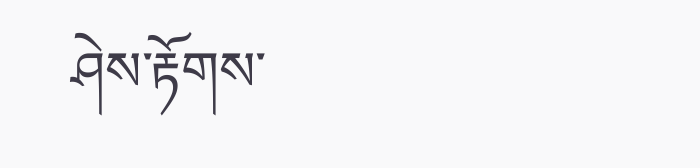ཤེས་རྟོགས་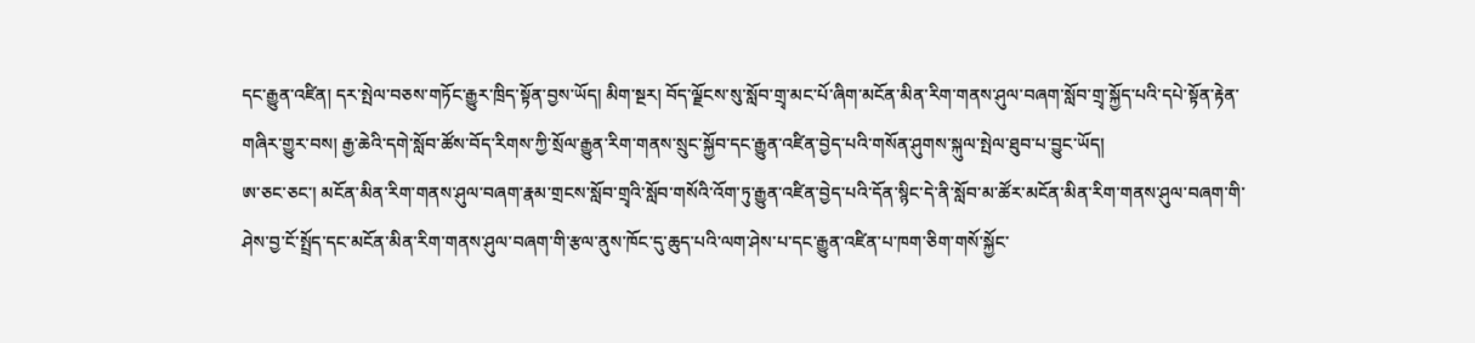དང་རྒྱུན་འཛིན། དར་སྤེལ་བཅས་གཏོང་རྒྱུར་ཁྲིད་སྟོན་བྱས་ཡོད། མིག་སྔར། བོད་ལྗོངས་སུ་སློབ་གྲྭ་མང་པོ་ཞིག་མངོན་མིན་རིག་གནས་ཤུལ་བཞག་སློབ་གྲྭ་སྐྱོད་པའི་དཔེ་སྟོན་རྟེན་གཞིར་གྱུར་བས། རྒྱ་ཆེའི་དགེ་སློབ་ཚོས་བོད་རིགས་ཀྱི་སྲོལ་རྒྱུན་རིག་གནས་སྲུང་སྐྱོབ་དང་རྒྱུན་འཛིན་བྱེད་པའི་གསོན་ཤུགས་སྐུལ་སྤེལ་ཐུབ་པ་བྱུང་ཡོད།
ཨ་ཅང་ཅང་། མངོན་མིན་རིག་གནས་ཤུལ་བཞག་རྣམ་གྲངས་སློབ་གྲྭའི་སློབ་གསོའི་འོག་ཏུ་རྒྱུན་འཛིན་བྱེད་པའི་དོན་སྙིང་དེ་ནི་སློབ་མ་ཚོར་མངོན་མིན་རིག་གནས་ཤུལ་བཞག་གི་ཤེས་བྱ་ངོ་སྤྲོད་དང་མངོན་མིན་རིག་གནས་ཤུལ་བཞག་གི་རྩལ་ནུས་ཁོང་དུ་ཆུད་པའི་ལག་ཤེས་པ་དང་རྒྱུན་འཛིན་པ་ཁག་ཅིག་གསོ་སྐྱོང་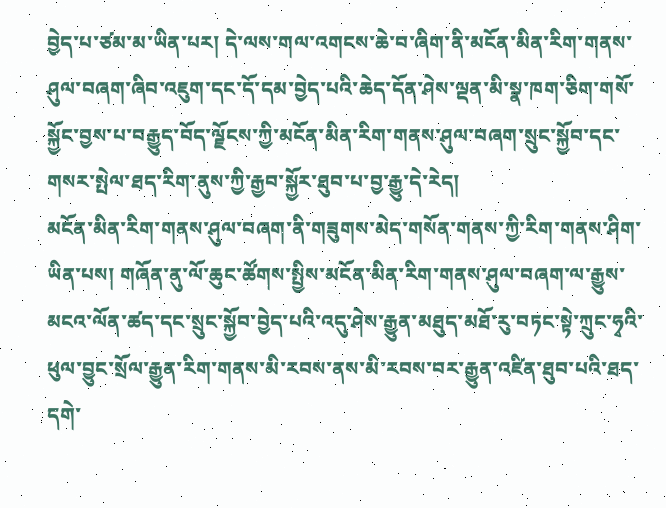བྱེད་པ་ཙམ་མ་ཡིན་པར། དེ་ལས་གལ་འགངས་ཆེ་བ་ཞིག་ནི་མངོན་མིན་རིག་གནས་ཤུལ་བཞག་ཞིབ་འཇུག་དང་དོ་དམ་བྱེད་པའི་ཆེད་དོན་ཤེས་ལྡན་མི་སྣ་ཁག་ཅིག་གསོ་སྐྱོང་བྱས་པ་བརྒྱུད་བོད་ལྗོངས་ཀྱི་མངོན་མིན་རིག་གནས་ཤུལ་བཞག་སྲུང་སྐྱོབ་དང་གསར་སྤེལ་ཐད་རིག་ནུས་ཀྱི་རྒྱབ་སྐྱོར་ཐུབ་པ་བྱ་རྒྱུ་དེ་རེད།
མངོན་མིན་རིག་གནས་ཤུལ་བཞག་ནི་གཟུགས་མེད་གསོན་གནས་ཀྱི་རིག་གནས་ཤིག་ཡིན་པས། གཞོན་ནུ་ལོ་ཆུང་ཚོགས་སྤྱིས་མངོན་མིན་རིག་གནས་ཤུལ་བཞག་ལ་རྒྱུས་མངའ་ལོན་ཚད་དང་སྲུང་སྐྱོབ་བྱེད་པའི་འདུ་ཤེས་རྒྱུན་མཐུད་མཐོ་རུ་བཏང་སྟེ་ཀྲུང་ཧྭའི་ཕུལ་བྱུང་སྲོལ་རྒྱུན་རིག་གནས་མི་རབས་ནས་མི་རབས་བར་རྒྱུན་འཛིན་ཐུབ་པའི་ཐད་དགེ་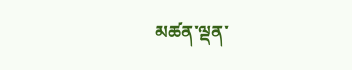མཚན་ལྡན་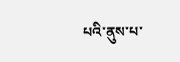པའི་ནུས་པ་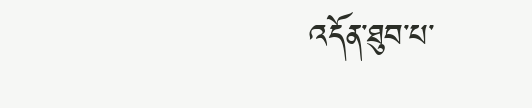འདོན་ཐུབ་པ་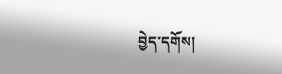བྱེད་དགོས།